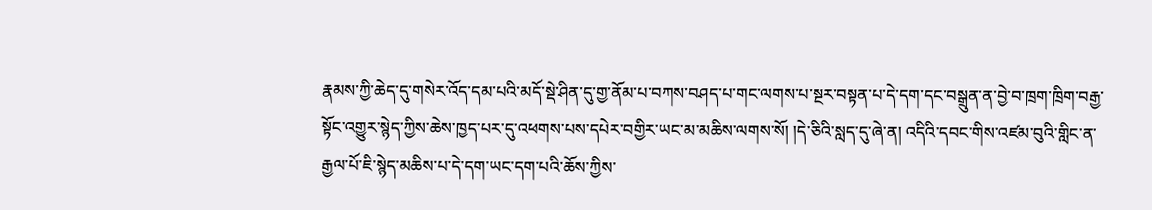རྣམས་ཀྱི་ཆེད་དུ་གསེར་འོད་དམ་པའི་མདོ་སྡེ་ཤིན་དུ་གྱ་ནོམ་པ་བཀས་བཤད་པ་གང་ལགས་པ་སྔར་བསྟན་པ་དེ་དག་དང་བསྒྲུན་ན་བྱེ་བ་ཁྲག་ཁྲིག་བརྒྱ་སྟོང་འགྱུར་སྙེད་ཀྱིས་ཆེས་ཁྱད་པར་དུ་འཕགས་པས་དཔེར་བགྱིར་ཡང་མ་མཆིས་ལགས་སོ། །དེ་ཅིའི་སླད་དུ་ཞེ་ན། འདིའི་དབང་གིས་འཛམ་བུའི་གླིང་ན་རྒྱལ་པོ་ཇི་སྙེད་མཆིས་པ་དེ་དག་ཡང་དག་པའི་ཆོས་ཀྱིས་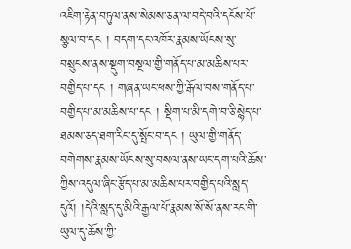འཇིག་རྟེན་བཏུལ་ནས་སེམས་ཅན་ལ་བདེ་བའི་དངོས་པོ་སྩལ་བ་དང ། བདག་དང་འཁོར་རྣམས་ཡོངས་སུ་བསྲུངས་ནས་སྡུག་བསྔལ་གྱི་གནོད་པ་མ་མཆིས་པར་བགྱིད་པ་དང ། གཞན་ཡང་ཕས་ཀྱི་རྒོལ་བས་གནོད་པ་བགྱིད་པ་མ་མཆིས་པ་དང ། སྡིག་པ་མི་དགེ་བ་ཅི་སྙེད་པ་ཐམས་ཅད་ཐག་རིང་དུ་སྤོང་བ་དང ། ཡུལ་གྱི་གནོད་བགེགས་རྣམས་ཡོངས་སུ་བསལ་ནས་ཡང་དག་པའི་ཆོས་ཀྱིས་འདུལ་ཞིང་རྩོད་པ་མ་མཆིས་པར་བགྱིད་པའི་སླད་དུའོ། །དེའི་སླད་དུ་མིའི་རྒྱལ་པོ་རྣམས་སོ་སོ་ནས་རང་གི་ཡུལ་དུ་ཆོས་ཀྱི་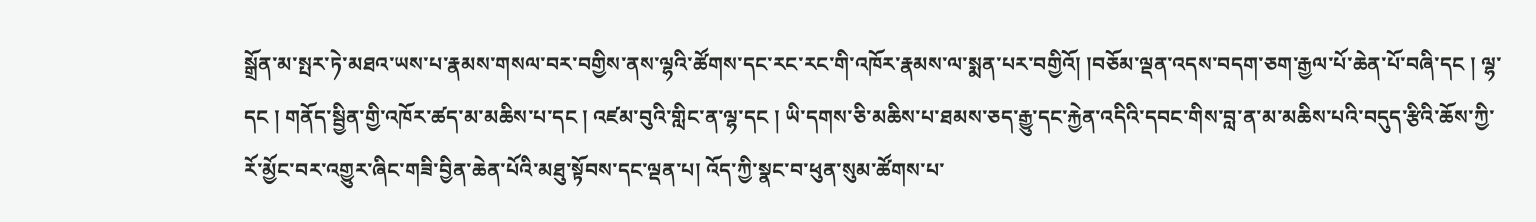སྒྲོན་མ་སྤར་ཏེ་མཐའ་ཡས་པ་རྣམས་གསལ་བར་བགྱིས་ནས་ལྷའི་ཚོགས་དང་རང་རང་གི་འཁོར་རྣམས་ལ་སྨན་པར་བགྱིའོ། །བཅོམ་ལྡན་འདས་བདག་ཅག་རྒྱལ་པོ་ཆེན་པོ་བཞི་དང ། ལྷ་དང ། གནོད་སྦྱིན་གྱི་འཁོར་ཚད་མ་མཆིས་པ་དང ། འཛམ་བུའི་གླིང་ན་ལྷ་དང ། ཡི་དགས་ཅི་མཆིས་པ་ཐམས་ཅད་རྒྱུ་དང་རྐྱེན་འདིའི་དབང་གིས་བླ་ན་མ་མཆིས་པའི་བདུད་རྩིའི་ཆོས་ཀྱི་རོ་མྱོང་བར་འགྱུར་ཞིང་གཟི་བྱིན་ཆེན་པོའི་མཐུ་སྟོབས་དང་ལྡན་པ། འོད་ཀྱི་སྣང་བ་ཕུན་སུམ་ཚོགས་པ་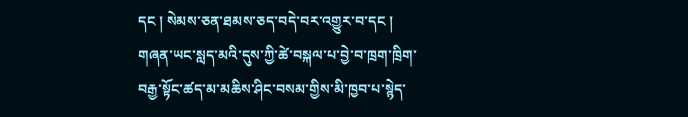དང ། སེམས་ཅན་ཐམས་ཅད་བདེ་བར་འགྱུར་བ་དང ། གཞན་ཡང་སླད་མའི་དུས་ཀྱི་ཚེ་བསྐལ་པ་བྱེ་བ་ཁྲག་ཁྲིག་བརྒྱ་སྟོང་ཚད་མ་མཆིས་ཤིང་བསམ་གྱིས་མི་ཁྱབ་པ་སྙེད་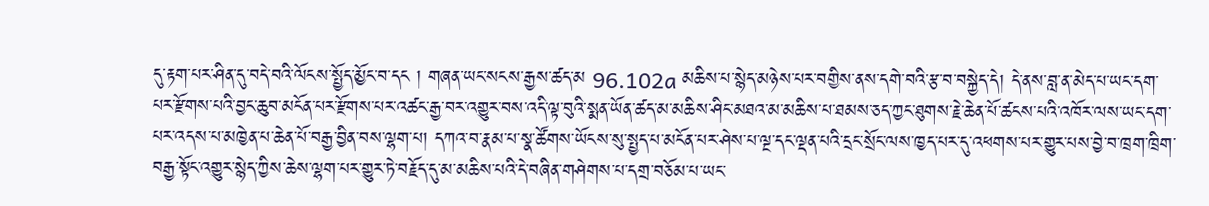དུ་རྟག་པར་ཤིན་དུ་བདེ་བའི་ལོངས་སྤྱོད་མྱོང་བ་དང ། གཞན་ཡང་སངས་རྒྱས་ཚད་མ 96.102a མཆིས་པ་སྙེད་མཉེས་པར་བགྱིས་ནས་དགེ་བའི་རྩ་བ་བསྐྱེད་དེ། དེ་ནས་བླ་ན་མེད་པ་ཡང་དག་པར་རྫོགས་པའི་བྱང་ཆུབ་མངོན་པར་རྫོགས་པར་འཚང་རྒྱ་བར་འགྱུར་བས་འདི་ལྟ་བུའི་སྨན་ཡོན་ཚད་མ་མཆིས་ཤིང་མཐའ་མ་མཆིས་པ་ཐམས་ཅད་ཀྱང་ཐུགས་རྗེ་ཆེན་པོ་ཚངས་པའི་འཁོར་ལས་ཡང་དག་པར་འདས་པ་མཁྱེན་པ་ཆེན་པོ་བརྒྱ་བྱིན་བས་ལྷག་པ། དཀའ་བ་རྣམ་པ་སྣ་ཚོགས་ཡོངས་སུ་སྤྱད་པ་མངོན་པར་ཤེས་པ་ལྔ་དང་ལྡན་པའི་དྲང་སྲོང་ལས་ཁྱད་པར་དུ་འཕགས་པར་གྱུར་པས་བྱེ་བ་ཁྲག་ཁྲིག་བརྒྱ་སྟོང་འགྱུར་སྙེད་ཀྱིས་ཆེས་ལྷག་པར་གྱུར་ཏེ་བརྗོད་དུ་མ་མཆིས་པའི་དེ་བཞིན་གཤེགས་པ་དགྲ་བཅོམ་པ་ཡང་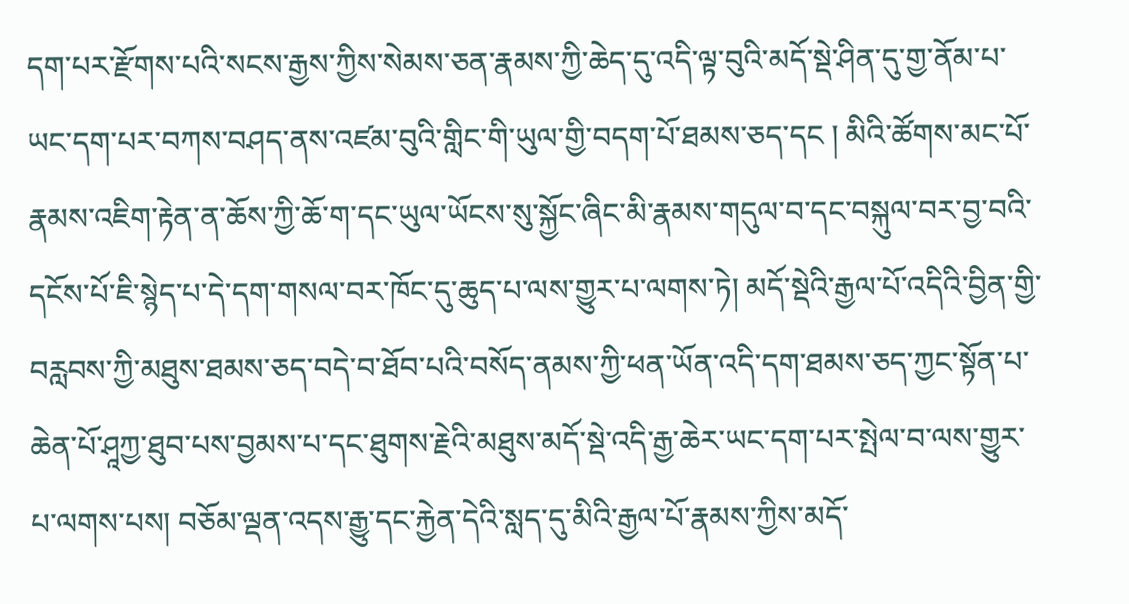དག་པར་རྫོགས་པའི་སངས་རྒྱས་ཀྱིས་སེམས་ཅན་རྣམས་ཀྱི་ཆེད་དུ་འདི་ལྟ་བུའི་མདོ་སྡེ་ཤིན་དུ་གྱ་ནོམ་པ་ཡང་དག་པར་བཀས་བཤད་ནས་འཛམ་བུའི་གླིང་གི་ཡུལ་གྱི་བདག་པོ་ཐམས་ཅད་དང ། མིའི་ཚོགས་མང་པོ་རྣམས་འཇིག་རྟེན་ན་ཆོས་ཀྱི་ཆོ་ག་དང་ཡུལ་ཡོངས་སུ་སྐྱོང་ཞིང་མི་རྣམས་གདུལ་བ་དང་བསྐུལ་བར་བྱ་བའི་དངོས་པོ་ཇི་སྙེད་པ་དེ་དག་གསལ་བར་ཁོང་དུ་ཆུད་པ་ལས་གྱུར་པ་ལགས་ཏེ། མདོ་སྡེའི་རྒྱལ་པོ་འདིའི་བྱིན་གྱི་བརླབས་ཀྱི་མཐུས་ཐམས་ཅད་བདེ་བ་ཐོབ་པའི་བསོད་ནམས་ཀྱི་ཕན་ཡོན་འདི་དག་ཐམས་ཅད་ཀྱང་སྟོན་པ་ཆེན་པོ་ཤཱཀྱ་ཐུབ་པས་བྱམས་པ་དང་ཐུགས་རྗེའི་མཐུས་མདོ་སྡེ་འདི་རྒྱ་ཆེར་ཡང་དག་པར་སྤེལ་བ་ལས་གྱུར་པ་ལགས་པས། བཅོམ་ལྡན་འདས་རྒྱུ་དང་རྐྱེན་དེའི་སླད་དུ་མིའི་རྒྱལ་པོ་རྣམས་ཀྱིས་མདོ་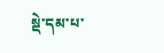སྡེ་དམ་པ་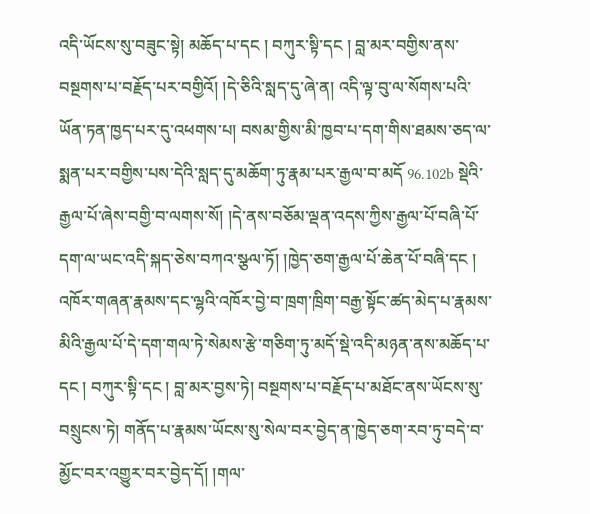འདི་ཡོངས་སུ་བཟུང་སྟེ། མཆོད་པ་དང ། བཀུར་སྟི་དང ། བླ་མར་བགྱིས་ནས་བསྔགས་པ་བརྗོད་པར་བགྱིའོ། །དེ་ཅིའི་སླད་དུ་ཞེ་ན། འདི་ལྟ་བུ་ལ་སོགས་པའི་ཡོན་ཏན་ཁྱད་པར་དུ་འཕགས་པ། བསམ་གྱིས་མི་ཁྱབ་པ་དག་གིས་ཐམས་ཅད་ལ་སྨན་པར་བགྱིས་པས་དེའི་སླད་དུ་མཆོག་ཏུ་རྣམ་པར་རྒྱལ་བ་མདོ 96.102b སྡེའི་རྒྱལ་པོ་ཞེས་བགྱི་བ་ལགས་སོ། །དེ་ནས་བཅོམ་ལྡན་འདས་ཀྱིས་རྒྱལ་པོ་བཞི་པོ་དག་ལ་ཡང་འདི་སྐད་ཅེས་བཀའ་སྩལ་ཏོ། །ཁྱེད་ཅག་རྒྱལ་པོ་ཆེན་པོ་བཞི་དང ། འཁོར་གཞན་རྣམས་དང་ལྷའི་འཁོར་བྱེ་བ་ཁྲག་ཁྲིག་བརྒྱ་སྟོང་ཚད་མེད་པ་རྣམས་མིའི་རྒྱལ་པོ་དེ་དག་གལ་ཏེ་སེམས་རྩེ་གཅིག་ཏུ་མདོ་སྡེ་འདི་མཉན་ནས་མཆོད་པ་དང ། བཀུར་སྟི་དང ། བླ་མར་བྱས་ཏེ། བསྔགས་པ་བརྗོད་པ་མཐོང་ནས་ཡོངས་སུ་བསྲུངས་ཏེ། གནོད་པ་རྣམས་ཡོངས་སུ་སེལ་བར་བྱེད་ན་ཁྱེད་ཅག་རབ་ཏུ་བདེ་བ་མྱོང་བར་འགྱུར་བར་བྱེད་དོ། །གལ་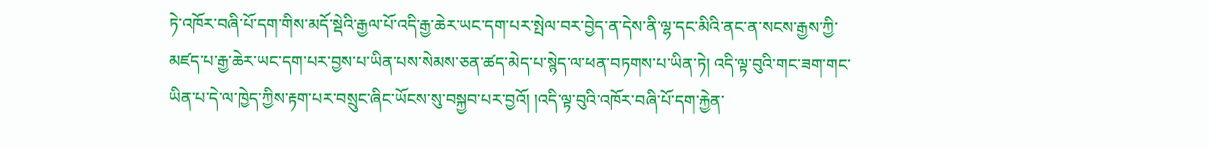ཏེ་འཁོར་བཞི་པོ་དག་གིས་མདོ་སྡེའི་རྒྱལ་པོ་འདི་རྒྱ་ཆེར་ཡང་དག་པར་སྤེལ་བར་བྱེད་ན་དེས་ནི་ལྷ་དང་མིའི་ནང་ན་སངས་རྒྱས་ཀྱི་མཛད་པ་རྒྱ་ཆེར་ཡང་དག་པར་བྱས་པ་ཡིན་པས་སེམས་ཅན་ཚད་མེད་པ་སྙེད་ལ་ཕན་བཏགས་པ་ཡིན་ཏེ། འདི་ལྟ་བུའི་གང་ཟག་གང་ཡིན་པ་དེ་ལ་ཁྱེད་ཀྱིས་རྟག་པར་བསྲུང་ཞིང་ཡོངས་སུ་བསྐྱབ་པར་བྱའོ། །འདི་ལྟ་བུའི་འཁོར་བཞི་པོ་དག་རྐྱེན་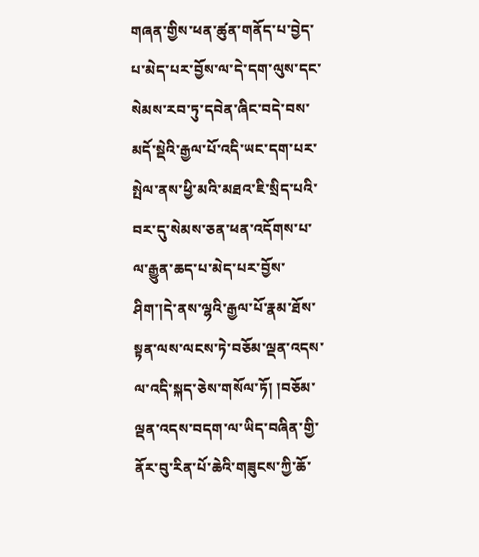གཞན་གྱིས་ཕན་ཚུན་གནོད་པ་བྱེད་པ་མེད་པར་བྱོས་ལ་དེ་དག་ལུས་དང་སེམས་རབ་ཏུ་དབེན་ཞིང་བདེ་བས་མདོ་སྡེའི་རྒྱལ་པོ་འདི་ཡང་དག་པར་སྤེལ་ནས་ཕྱི་མའི་མཐའ་ཇི་སྲིད་པའི་བར་དུ་སེམས་ཅན་ཕན་འདོགས་པ་ལ་རྒྱུན་ཆད་པ་མེད་པར་བྱོས་ཤིག་།དེ་ནས་ལྷའི་རྒྱལ་པོ་རྣམ་ཐོས་སྟན་ལས་ལངས་ཏེ་བཅོམ་ལྡན་འདས་ལ་འདི་སྐད་ཅེས་གསོལ་ཏོ། །བཅོམ་ལྡན་འདས་བདག་ལ་ཡིད་བཞིན་གྱི་ནོར་བུ་རིན་པོ་ཆེའི་གཟུངས་ཀྱི་ཆོ་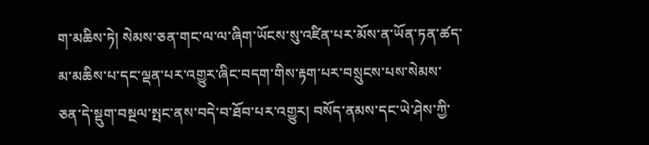ག་མཆིས་ཏེ། སེམས་ཅན་གང་ལ་ལ་ཞིག་ཡོངས་སུ་འཛིན་པར་མོས་ན་ཡོན་ཏན་ཚད་མ་མཆིས་པ་དང་ལྡན་པར་འགྱུར་ཞིང་བདག་གིས་རྟག་པར་བསྲུངས་པས་སེམས་ཅན་དེ་སྡུག་བསྔལ་སྤང་ནས་བདེ་བ་ཐོབ་པར་འགྱུར། བསོད་ནམས་དང་ཡེ་ཤེས་ཀྱི་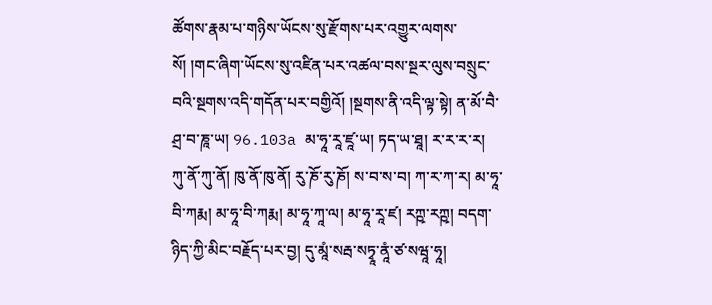ཚོགས་རྣམ་པ་གཉིས་ཡོངས་སུ་རྫོགས་པར་འགྱུར་ལགས་སོ། །གང་ཞིག་ཡོངས་སུ་འཛིན་པར་འཚལ་བས་སྔར་ལུས་བསྲུང་བའི་སྔགས་འདི་གདོན་པར་བགྱིའོ། །སྔགས་ནི་འདི་ལྟ་སྟེ། ན་མོ་བཻ་ཤྲ་བ་ཎཱ་ཡ། 96.103a མ་ཧཱ་རཱ་ཛཱ་ཡ། ཏད་ཡ་ཐཱ། ར་ར་ར་ར། ཀུ་ནོ་ཀུ་ནོ། ཁུ་ནོ་ཁུ་ནོ། རུ་ཎོ་རུ་ཎོ། ས་བ་ས་བ། ཀ་ར་ཀ་ར། མ་ཧཱ་བི་ཀརྨ། མ་ཧཱ་བི་ཀརྨ། མ་ཧཱ་ཀཱ་ལ། མ་ཧཱ་རཱ་ཛ། རཀྵ་རཀྵ། བདག་ཉིད་ཀྱི་མིང་བརྗོད་པར་བྱ། དུ་མཱཾ་སརྦ་སཏྭཱ་ནཱཾ་ཙ་སཝཱ་ཧཱ།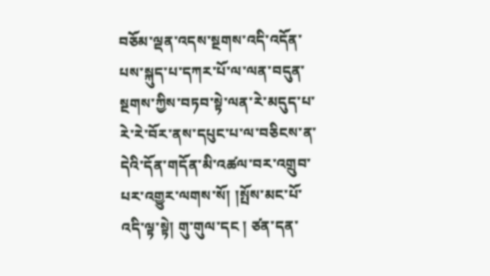བཅོམ་ལྡན་འདས་སྔགས་འདི་འདོན་པས་སྐུད་པ་དཀར་པོ་ལ་ལན་བདུན་སྔགས་ཀྱིས་བཏབ་སྟེ་ལན་རེ་མདུད་པ་རེ་རེ་བོར་ནས་དཔུང་པ་ལ་བཅིངས་ན་དེའི་དོན་གདོན་མི་འཚལ་བར་འགྲུབ་པར་འགྱུར་ལགས་སོ། །སྤོས་མང་པོ་འདི་ལྟ་སྟེ། གུ་གུལ་དང ། ཙན་དན་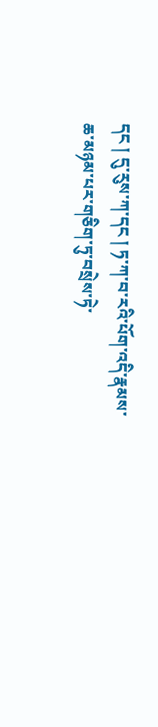དང ། དུ་རུས་ཀ་དང ། ཏ་ཀ་བ་རའི་པོག་འདི་རྣམས་ཆ་མཉམ་པར་གཅིག་ཏུ་བསྲེས་ཏེ་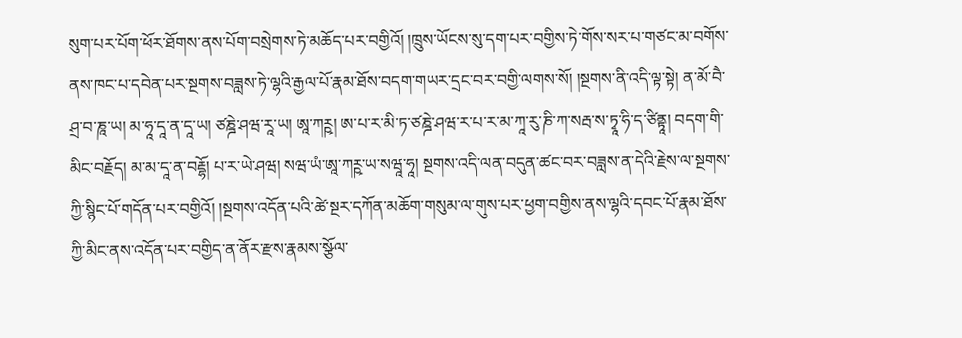སུག་པར་པོག་ཕོར་ཐོགས་ནས་པོག་བསྲེགས་ཏེ་མཆོད་པར་བགྱིའོ། །ཁྲུས་ཡོངས་སུ་དག་པར་བགྱིས་ཏེ་གོས་སར་པ་གཙང་མ་བགོས་ནས་ཁང་པ་དབེན་པར་སྔགས་བཟླས་ཏེ་ལྷའི་རྒྱལ་པོ་རྣམ་ཐོས་བདག་གཡར་དྲང་བར་བགྱི་ལགས་སོ། །སྔགས་ནི་འདི་ལྟ་སྟེ། ན་མོ་བཻ་ཤྲ་བ་ཎཱ་ཡ། མ་ཧཱ་དཱ་ན་དཱ་ཡ། ཙཎྜེ་ཤཝ་རཱ་ཡ། ཨཱ་ཀཪྵ། ཨ་པ་ར་མི་ཏ་ཙཎྜེ་ཤཝ་ར་པ་ར་མ་ཀཱ་རུ་ཎི་ཀ་སརྦ་ས་ཏྭཱ་ཧི་ད་ཙིནྟཱ། བདག་གི་མིང་བརྗོད། མ་མ་དཱ་ན་བརྡྷོ། པ་ར་ཡེ་ཤཝ། སཝ་ཡཾ་ཨཱ་ཀཪྵ་ཡ་སཝཱ་ཧཱ། སྔགས་འདི་ལན་བདུན་ཚང་བར་བཟླས་ན་དེའི་རྗེས་ལ་སྔགས་ཀྱི་སྙིང་པོ་གདོན་པར་བགྱིའོ། །སྔགས་འདོན་པའི་ཚེ་སྔར་དཀོན་མཆོག་གསུམ་ལ་གུས་པར་ཕྱག་བགྱིས་ནས་ལྷའི་དབང་པོ་རྣམ་ཐོས་ཀྱི་མིང་ནས་འདོན་པར་བགྱིད་ན་ནོར་རྫས་རྣམས་སྩོལ་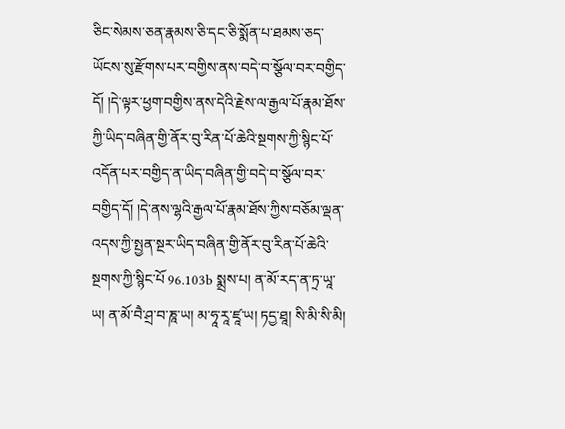ཅིང་སེམས་ཅན་རྣམས་ཅི་དང་ཅི་སྨོན་པ་ཐམས་ཅད་ཡོངས་སུ་རྫོགས་པར་བགྱིས་ནས་བདེ་བ་སྩོལ་བར་བགྱིད་དོ། །དེ་ལྟར་ཕྱག་བགྱིས་ནས་དེའི་རྗེས་ལ་རྒྱལ་པོ་རྣམ་ཐོས་ཀྱི་ཡིད་བཞིན་གྱི་ནོར་བུ་རིན་པོ་ཆེའི་སྔགས་ཀྱི་སྙིང་པོ་འདོན་པར་བགྱིད་ན་ཡིད་བཞིན་གྱི་བདེ་བ་སྩོལ་བར་བགྱིད་དོ། །དེ་ནས་ལྷའི་རྒྱལ་པོ་རྣམ་ཐོས་ཀྱིས་བཅོམ་ལྡན་འདས་ཀྱི་སྤྱན་སྔར་ཡིད་བཞིན་གྱི་ནོར་བུ་རིན་པོ་ཆེའི་སྔགས་ཀྱི་སྙིང་པོ 96.103b སྨྲས་པ། ན་མོ་རད་ན་ཏྲ་ཡཱ་ཡ། ན་མོ་བཻ་ཤྲ་བ་ཎཱ་ཡ། མ་ཧཱ་རཱ་ཛཱ་ཡ། ཏདྱ་ཐཱ། སི་མི་སི་མི།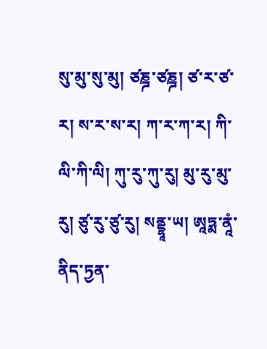སུ་མུ་སུ་མུ། ཙཎྜ་ཙཎྜ། ཙ་ར་ཙ་ར། ས་ར་ས་ར། ཀ་ར་ཀ་ར། ཀི་ལི་ཀི་ལི། ཀུ་རུ་ཀུ་རུ། མུ་རུ་མུ་རུ། ཙུ་རུ་ཙུ་རུ། སནྡྷཱ་ཡ། ཨཱཏྨ་ནཱཾ་ནིད་ཏྱན་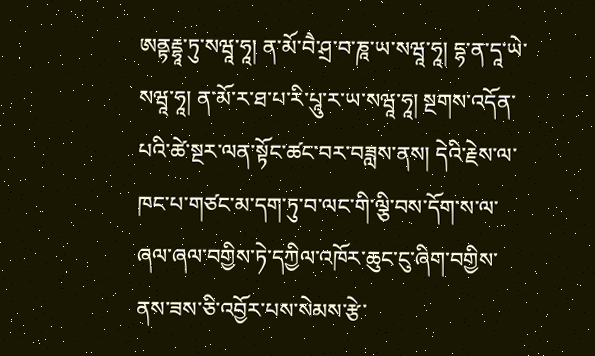ཨནྟརྡྷཱ་ཏུ་སཝཱ་ཧཱ། ན་མོ་བཻ་ཤྲ་བ་ཎཱ་ཡ་སཝཱ་ཧཱ། དྷ་ན་དཱ་ཡེ་སཝཱ་ཧཱ། ན་མོ་ར་ཐ་པ་རི་པཱུ་ར་ཡ་སཝཱ་ཧཱ། སྔགས་འདོན་པའི་ཚེ་སྔར་ལན་སྟོང་ཚང་བར་བཟླས་ནས། དེའི་རྗེས་ལ་ཁང་པ་གཙང་མ་དག་ཏུ་བ་ལང་གི་ལྕི་བས་དོག་ས་ལ་ཞལ་ཞལ་བགྱིས་ཏེ་དཀྱིལ་འཁོར་ཆུང་ངུ་ཞིག་བགྱིས་ནས་ཟས་ཅི་འབྱོར་པས་སེམས་རྩེ་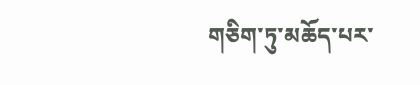གཅིག་ཏུ་མཆོད་པར་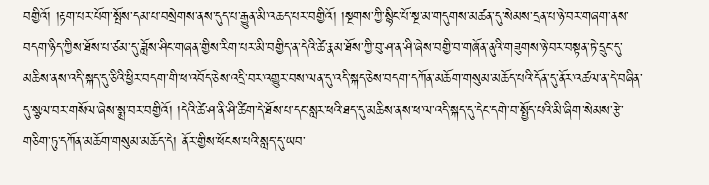བགྱིའོ། །རྟག་པར་པོག་སྤོས་དམ་པ་བསྲེགས་ནས་དུད་པ་རྒྱུན་མི་འཆད་པར་བགྱིའོ། །སྔགས་ཀྱི་སྙིང་པོ་སྔ་མ་གདུགས་མཚན་དུ་སེམས་དྲན་པ་ཉེ་བར་གཞག་ནས་བདག་ཉིད་ཀྱིས་ཐོས་པ་ཙམ་དུ་ཟློས་ཤིང་གཞན་གྱིས་རིག་པར་མི་བགྱིད་ན་དེའི་ཚེ་རྣམ་ཐོས་ཀྱི་བུ་ཤ་ན་ཤི་ཞེས་བགྱི་བ་གཞོན་ནུའི་གཟུགས་ཉེ་བར་བསྟན་ཏེ་དྲུང་དུ་མཆིས་ནས་འདི་སྐད་དུ་ཅིའི་ཕྱིར་བདག་གི་ཕ་འབོད་ཅེས་འདྲི་བར་འགྱུར་བས་ལན་དུ་འདི་སྐད་ཅེས་བདག་དཀོན་མཆོག་གསུམ་མཆོད་པའི་དོན་དུ་ནོར་འཚལ་ན་དེ་བཞིན་དུ་སྩལ་བར་གསོལ་ཞེས་སྨྲ་བར་བགྱིའོ། །དེའི་ཚེ་ཤ་ནི་ཤི་ཚིག་དེ་ཐོས་པ་དང་སླར་ཕའི་ཐད་དུ་མཆིས་ནས་ཕ་ལ་འདི་སྐད་དུ་དེང་དགེ་བ་སྤྱོད་པའི་མི་ཞིག་སེམས་རྩེ་གཅིག་ཏུ་དཀོན་མཆོག་གསུམ་མཆོད་དེ། ནོར་གྱིས་ཕོངས་པའི་སླད་དུ་ཡབ་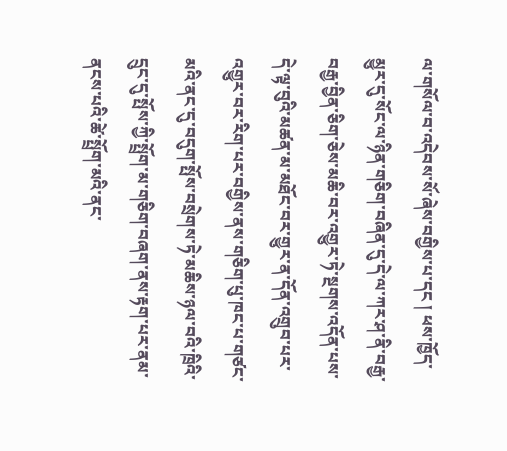ལ་གསོལ་བ་འདེབས་སོ་ཞེས་བགྱིས་པ་དང ། ཕས་ཁྱོད་མྱུར་དུ་སོང་ལ་ཉིན་གཅིག་བཞིན་དུ་དེ་ལ་ཀར་ཤ་ནི་བརྒྱ་བརྒྱ་བྱིན་ཅིག་ཅེས་མཆི་བར་འགྱུར་ཏེ་སྔགས་འདོན་པས་དེ་ལྟ་བུའི་མཚན་མ་མཐོང་བར་གྱུར་ན་དོན་འགྲུབ་པར་འགྱུར་བར་རིག་པར་བགྱིས་ནས་གཅིག་པུ་ཁང་པ་གཙང་མའི་ནང་དུ་བདུག་སྤོས་བསྲེགས་ཏེ་མཆིས་ཉལ་བའི་ཁྲིའི་དྲུང་དུ་སྤོས་ཀྱི་སྤྲོག་མ་གཅིག་བཞག་ནས་རྟག་པར་ནམ་ནངས་པའི་ཚེ་སྤྲོག་མའི་ནང་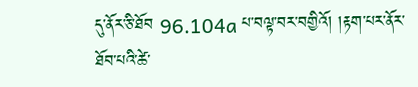དུ་ནོར་ཅི་ཐོབ 96.104a པ་བལྟ་བར་བགྱིའོ། །རྟག་པར་ནོར་ཐོབ་པའི་ཚེ་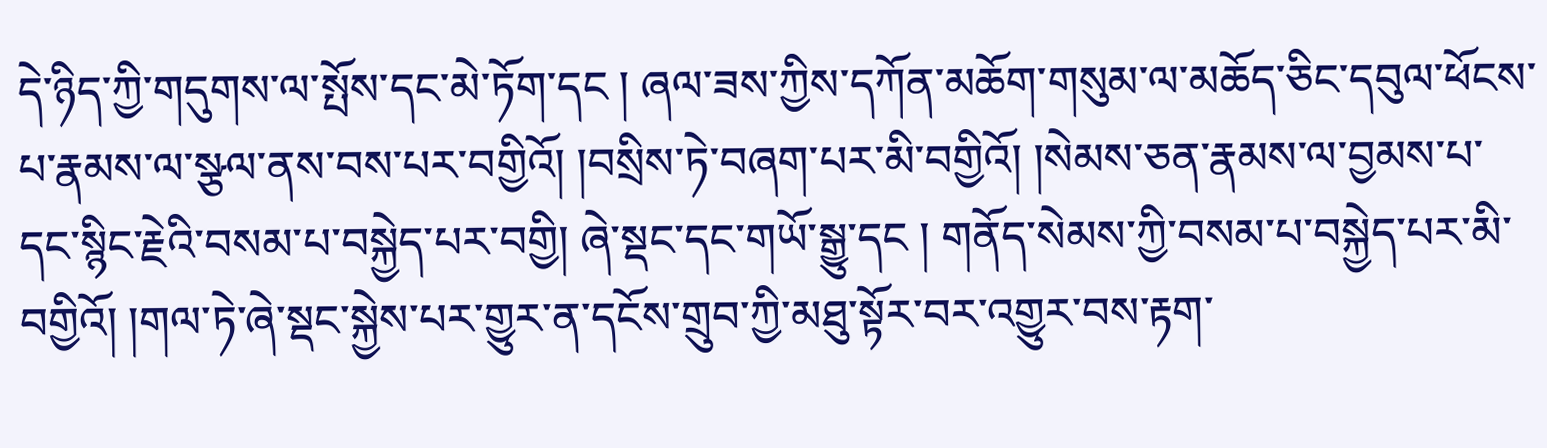དེ་ཉིད་ཀྱི་གདུགས་ལ་སྤོས་དང་མེ་ཏོག་དང ། ཞལ་ཟས་ཀྱིས་དཀོན་མཆོག་གསུམ་ལ་མཆོད་ཅིང་དབུལ་ཕོངས་པ་རྣམས་ལ་སྩལ་ནས་བས་པར་བགྱིའོ། །བསྲིས་ཏེ་བཞག་པར་མི་བགྱིའོ། །སེམས་ཅན་རྣམས་ལ་བྱམས་པ་དང་སྙིང་རྗེའི་བསམ་པ་བསྐྱེད་པར་བགྱི། ཞེ་སྡང་དང་གཡོ་སྒྱུ་དང ། གནོད་སེམས་ཀྱི་བསམ་པ་བསྐྱེད་པར་མི་བགྱིའོ། །གལ་ཏེ་ཞེ་སྡང་སྐྱེས་པར་གྱུར་ན་དངོས་གྲུབ་ཀྱི་མཐུ་སྟོར་བར་འགྱུར་བས་རྟག་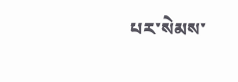པར་སེམས་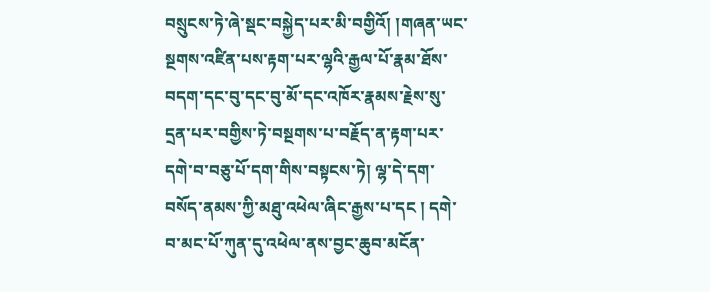བསྲུངས་ཏེ་ཞེ་སྡང་བསྐྱེད་པར་མི་བགྱིའོ། །གཞན་ཡང་སྔགས་འཛིན་པས་རྟག་པར་ལྷའི་རྒྱལ་པོ་རྣམ་ཐོས་བདག་དང་བུ་དང་བུ་མོ་དང་འཁོར་རྣམས་རྗེས་སུ་དྲན་པར་བགྱིས་ཏེ་བསྔགས་པ་བརྗོད་ན་རྟག་པར་དགེ་བ་བཅུ་པོ་དག་གིས་བསྟངས་ཏེ། ལྷ་དེ་དག་བསོད་ནམས་ཀྱི་མཐུ་འཕེལ་ཞིང་རྒྱས་པ་དང ། དགེ་བ་མང་པོ་ཀུན་དུ་འཕེལ་ནས་བྱང་ཆུབ་མངོན་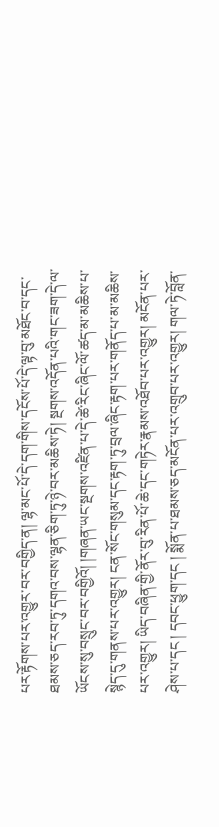པར་རྟོགས་པར་འགྱུར་བར་བགྱིད་ན། ལྷ་མང་པོ་དེ་དག་གིས་དངོས་པོ་དེ་ལྟ་བུ་མཐོང་བ་དང་ཐམས་ཅད་རབ་ཏུ་དགའ་བས་ལྷན་ཅིག་ཏུ་ཉེ་བར་མཆིས་ཏེ། སྔགས་འདོན་པའི་གང་ཟག་དེ་ལ་ཡོངས་སུ་བསྲུང་བར་བགྱིའོ། །གཞན་ཡང་སྔགས་འཛིན་པ་དེ་ཚེ་རིང་ཞིང་ལོ་ཚད་མ་མཆིས་པ་སྙེད་དུ་གནས་པར་འགྱུར། ངན་སོང་གསུམ་དང་རྟག་ཏུ་བྲལ་ཞིང་རྟག་པར་གནོད་པ་མ་མཆིས་པར་འགྱུར། ཡིད་བཞིན་གྱི་ནོར་བུ་རིན་པོ་ཆེ་དང་གཏེར་རྣམས་འཐོབ་པར་འགྱུར། མངོན་པར་ཤེས་པ་དང ། དབང་ཕྱུག་དང ། སྨོན་པ་ཐམས་ཅད་མངོན་པར་འགྲུབ་པར་འགྱུར། གལ་ཏེ་བློན་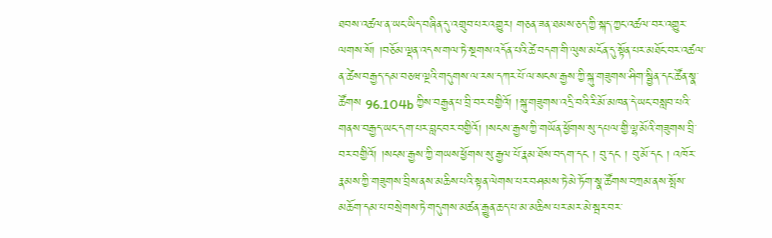ཐབས་འཚལ་ན་ཡང་ཡིད་བཞིན་དུ་འགྲུབ་པར་འགྱུར། གཅན་ཟན་ཐམས་ཅད་ཀྱི་སྐད་ཀྱང་འཚལ་བར་འགྱུར་ལགས་སོ། །བཅོམ་ལྡན་འདས་གལ་ཏེ་སྔགས་འདོན་པའི་ཚེ་བདག་གི་ལུས་མངོན་དུ་སྟོན་པར་མཐོང་བར་འཚལ་ན་ཚེས་བརྒྱད་དམ་བཅཝ་ལྔའི་གདུགས་ལ་རས་དཀར་པོ་ལ་སངས་རྒྱས་ཀྱི་སྐུ་གཟུགས་ཤིག་སྦྱིན་དང་ཚོན་སྣ་ཚོགས 96.104b ཀྱིས་བརྒྱན་པ་བྲི་བར་བགྱིའོ། །སྐུ་གཟུགས་འདྲི་བའི་རི་མོ་མཁན་དེ་ཡང་བསླབ་པའི་གནས་བརྒྱད་ཡང་དག་པར་བླང་བར་བགྱིའོ། །སངས་རྒྱས་ཀྱི་གཡོན་ཕྱོགས་སུ་དཔལ་གྱི་ལྷ་མོའི་གཟུགས་བྲི་བར་བགྱིའོ། །སངས་རྒྱས་ཀྱི་གཡས་ཕྱོགས་སུ་རྒྱལ་པོ་རྣམ་ཐོས་བདག་དང ། བུ་དང ། བུ་མོ་དང ། འཁོར་རྣམས་ཀྱི་གཟུགས་བྲིས་ནས་མཆིས་པའི་སྟན་ལེགས་པར་བཤམས་ཏེ་མེ་ཏོག་སྣ་ཚོགས་བཀྲམ་ནས་སྤོས་མཆོག་དམ་པ་བསྲེགས་ཏེ་གདུགས་མཚན་རྒྱུན་ཆད་པ་མ་མཆིས་པར་མར་མེ་སྦར་བར་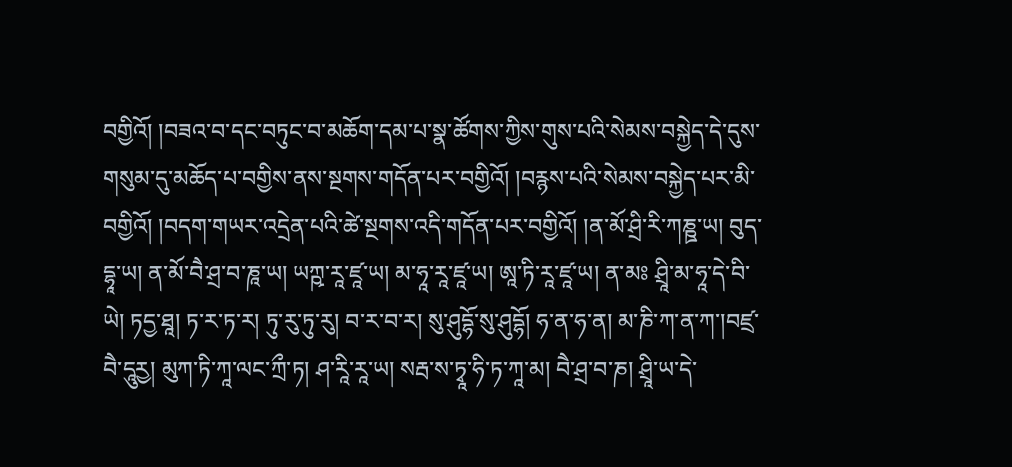བགྱིའོ། །བཟའ་བ་དང་བཏུང་བ་མཆོག་དམ་པ་སྣ་ཚོགས་ཀྱིས་གུས་པའི་སེམས་བསྐྱེད་དེ་དུས་གསུམ་དུ་མཆོད་པ་བགྱིས་ནས་སྔགས་གདོན་པར་བགྱིའོ། །བརྙས་པའི་སེམས་བསྐྱེད་པར་མི་བགྱིའོ། །བདག་གཡར་འདྲེན་པའི་ཚེ་སྔགས་འདི་གདོན་པར་བགྱིའོ། །ན་མོ་ཤྲི་རི་ཀཎྛ་ཡ། བུད་དྷཱ་ཡ། ན་མོ་བཻ་ཤྲ་བ་ཎཱ་ཡ། ཡཀྵ་རཱ་ཛཱ་ཡ། མ་ཧཱ་རཱ་ཛཱ་ཡ། ཨཱ་ཏི་རཱ་ཛཱ་ཡ། ན་མཿ ཤྲཱི་མ་ཧཱ་དེ་བི་ཡེ། ཏདྱ་ཐཱ། ཏ་ར་ཏ་ར། ཏུ་རུ་ཏུ་རུ། བ་ར་བ་ར། སུ་ཤུདྷོ་སུ་ཤུདྷོ། ཧ་ན་ཧ་ན། མ་ཎི་ཀ་ན་ཀ་།བཛྲ་བཻ་དཱུརྱ། མུཀ་ཏི་ཀཱ་ལང་ཀྲྀ་ཏ། ཤ་རཱི་རཱ་ཡ། སརྦ་ས་ཏྭཱ་ཧི་ཏ་ཀཱ་མ། བཻ་ཤྲ་བ་ཎ། ཤྲཱི་ཡ་དེ་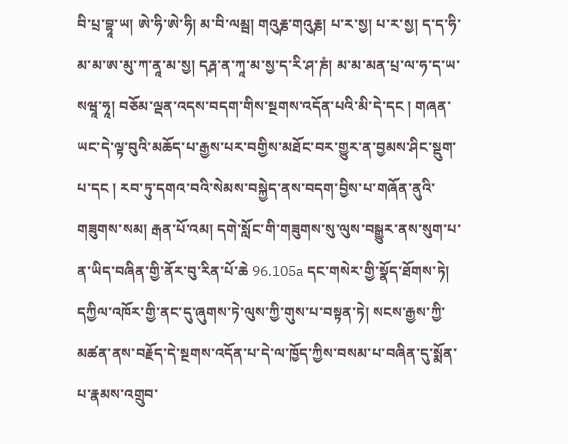བི་པྲ་བྷཱ་ཡ། ཨེ་ཧི་ཨེ་ཧི། མ་བི་ལམྦ། གའུརྞ་གའུརྞ། པ་ར་སྱ། པ་ར་སྱ། ད་ད་ཧི་མ་མ་ཨ་མུ་ཀ་ནཱ་མ་སྱ། དརྴ་ན་ཀཱ་མ་སྱ་ད་རི་ཤ་ཎཾ། མ་མ་མན་པྲ་ལ་ཧ་ད་ཡ་སཝཱ་ཧཱ། བཅོམ་ལྡན་འདས་བདག་གིས་སྔགས་འདོན་པའི་མི་དེ་དང ། གཞན་ཡང་དེ་ལྟ་བུའི་མཆོད་པ་རྒྱས་པར་བགྱིས་མཐོང་བར་གྱུར་ན་བྱམས་ཤིང་སྡུག་པ་དང ། རབ་ཏུ་དགའ་བའི་སེམས་བསྐྱེད་ནས་བདག་བྱིས་པ་གཞོན་ནུའི་གཟུགས་སམ། རྒན་པོ་འམ། དགེ་སློང་གི་གཟུགས་སུ་ལུས་བསྒྱུར་ནས་སུག་པ་ན་ཡིད་བཞིན་གྱི་ནོར་བུ་རིན་པོ་ཆེ 96.105a དང་གསེར་གྱི་སྣོད་ཐོགས་ཏེ། དཀྱིལ་འཁོར་གྱི་ནང་དུ་ཞུགས་ཏེ་ལུས་ཀྱི་གུས་པ་བསྟན་ཏེ། སངས་རྒྱས་ཀྱི་མཚན་ནས་བརྗོད་དེ་སྔགས་འདོན་པ་དེ་ལ་ཁྱོད་ཀྱིས་བསམ་པ་བཞིན་དུ་སྨོན་པ་རྣམས་འགྲུབ་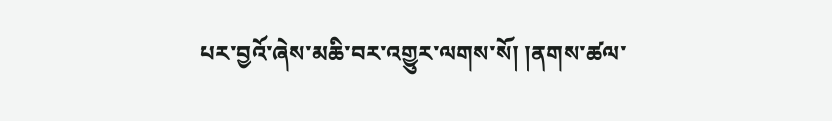པར་བྱའོ་ཞེས་མཆི་བར་འགྱུར་ལགས་སོ། །ནགས་ཚལ་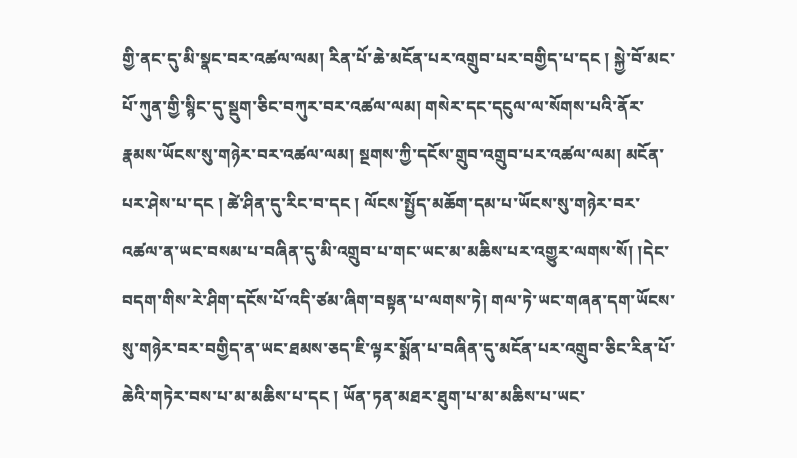གྱི་ནང་དུ་མི་སྣང་བར་འཚལ་ལམ། རིན་པོ་ཆེ་མངོན་པར་འགྲུབ་པར་བགྱིད་པ་དང ། སྐྱེ་བོ་མང་པོ་ཀུན་གྱི་སྙིང་དུ་སྡུག་ཅིང་བཀུར་བར་འཚལ་ལམ། གསེར་དང་དངུལ་ལ་སོགས་པའི་ནོར་རྣམས་ཡོངས་སུ་གཉེར་བར་འཚལ་ལམ། སྔགས་ཀྱི་དངོས་གྲུབ་འགྲུབ་པར་འཚལ་ལམ། མངོན་པར་ཤེས་པ་དང ། ཚེ་ཤིན་དུ་རིང་བ་དང ། ལོངས་སྤྱོད་མཆོག་དམ་པ་ཡོངས་སུ་གཉེར་བར་འཚལ་ན་ཡང་བསམ་པ་བཞིན་དུ་མི་འགྲུབ་པ་གང་ཡང་མ་མཆིས་པར་འགྱུར་ལགས་སོ། །དེང་བདག་གིས་རེ་ཤིག་དངོས་པོ་འདི་ཙམ་ཞིག་བསྟན་པ་ལགས་ཏེ། གལ་ཏེ་ཡང་གཞན་དག་ཡོངས་སུ་གཉེར་བར་བགྱིད་ན་ཡང་ཐམས་ཅད་ཇི་ལྟར་སྨོན་པ་བཞིན་དུ་མངོན་པར་འགྲུབ་ཅིང་རིན་པོ་ཆེའི་གཏེར་བས་པ་མ་མཆིས་པ་དང ། ཡོན་ཏན་མཐར་ཐུག་པ་མ་མཆིས་པ་ཡང་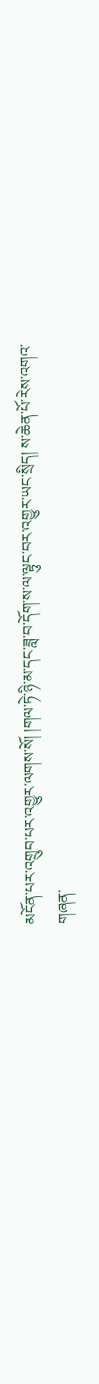མངོན་པར་འགྲུབ་པར་འགྱུར་ལགས་སོ། །གལ་ཏེ་ཉི་མ་དང་ཟླ་བ་དོག་ས་ལ་ལྟུང་བར་འགྱུར་ཡང་སྲིད། ས་ཆེན་པོ་རེས་འགའ་གཞན་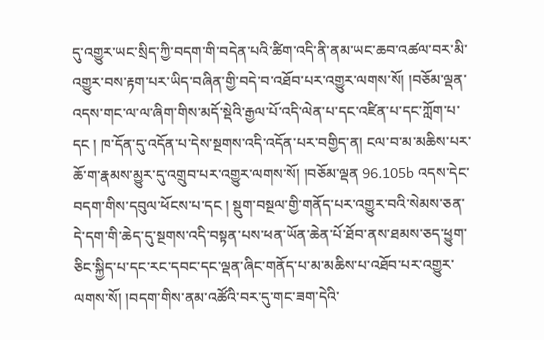དུ་འགྱུར་ཡང་སྲིད་ཀྱི་བདག་གི་བདེན་པའི་ཚིག་འདི་ནི་ནམ་ཡང་ཆབ་འཚལ་བར་མི་འགྱུར་བས་རྟག་པར་ཡིད་བཞིན་གྱི་བདེ་བ་འཐོབ་པར་འགྱུར་ལགས་སོ། །བཅོམ་ལྡན་འདས་གང་ལ་ལ་ཞིག་གིས་མདོ་སྡེའི་རྒྱལ་པོ་འདི་ལེན་པ་དང་འཛིན་པ་དང་ཀློག་པ་དང ། ཁ་དོན་དུ་འདོན་པ་དེས་སྔགས་འདི་འདོན་པར་བགྱིད་ན། ངལ་བ་མ་མཆིས་པར་ཆོ་ག་རྣམས་མྱུར་དུ་འགྲུབ་པར་འགྱུར་ལགས་སོ། །བཅོམ་ལྡན 96.105b འདས་དེང་བདག་གིས་དབུལ་ཕོངས་པ་དང ། སྡུག་བསྔལ་གྱི་གནོད་པར་འགྱུར་བའི་སེམས་ཅན་དེ་དག་གི་ཆེད་དུ་སྔགས་འདི་བསྟན་པས་ཕན་ཡོན་ཆེན་པོ་ཐོབ་ནས་ཐམས་ཅད་ཕྱུག་ཅིང་སྐྱིད་པ་དང་རང་དབང་དང་ལྡན་ཞིང་གནོད་པ་མ་མཆིས་པ་འཐོབ་པར་འགྱུར་ལགས་སོ། །བདག་གིས་ནམ་འཚོའི་བར་དུ་གང་ཟག་དེའི་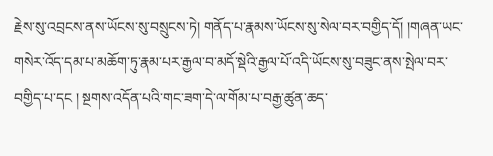རྗེས་སུ་འབྲངས་ནས་ཡོངས་སུ་བསྲུངས་ཏེ། གནོད་པ་རྣམས་ཡོངས་སུ་སེལ་བར་བགྱིད་དོ། །གཞན་ཡང་གསེར་འོད་དམ་པ་མཆོག་ཏུ་རྣམ་པར་རྒྱལ་བ་མདོ་སྡེའི་རྒྱལ་པོ་འདི་ཡོངས་སུ་བཟུང་ནས་སྤེལ་བར་བགྱིད་པ་དང ། སྔགས་འདོན་པའི་གང་ཟག་དེ་ལ་གོམ་པ་བརྒྱ་ཚུན་ཆད་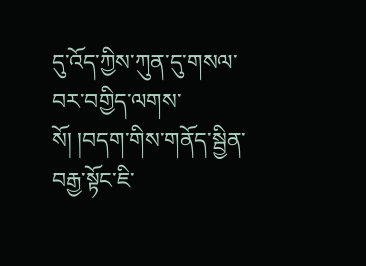དུ་འོད་ཀྱིས་ཀུན་དུ་གསལ་བར་བགྱིད་ལགས་སོ། །བདག་གིས་གནོད་སྦྱིན་བརྒྱ་སྟོང་ཇི་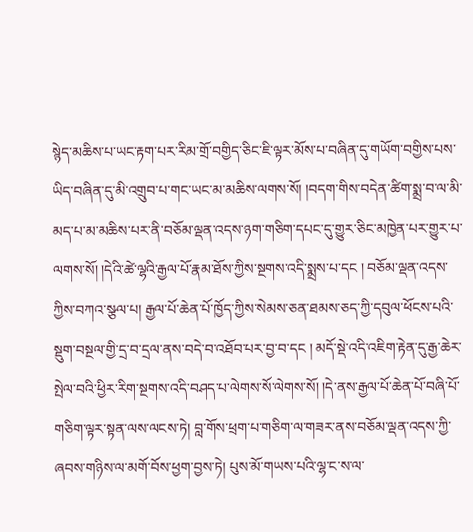སྙེད་མཆིས་པ་ཡང་རྟག་པར་རིམ་གྲོ་བགྱིད་ཅིང་ཇི་ལྟར་མོས་པ་བཞིན་དུ་གཡོག་བགྱིས་པས་ཡིད་བཞིན་དུ་མི་འགྲུབ་པ་གང་ཡང་མ་མཆིས་ལགས་སོ། །བདག་གིས་བདེན་ཚིག་སྨྲ་བ་ལ་མི་མད་པ་མ་མཆིས་པར་ནི་བཅོམ་ལྡན་འདས་ཉག་གཅིག་དཔང་དུ་གྱུར་ཅིང་མཁྱེན་པར་གྱུར་པ་ལགས་སོ། །དེའི་ཚེ་ལྷའི་རྒྱལ་པོ་རྣམ་ཐོས་ཀྱིས་སྔགས་འདི་སྨྲས་པ་དང ། བཅོམ་ལྡན་འདས་ཀྱིས་བཀའ་སྩལ་པ། རྒྱལ་པོ་ཆེན་པོ་ཁྱོད་ཀྱིས་སེམས་ཅན་ཐམས་ཅད་ཀྱི་དབུལ་ཕོངས་པའི་སྡུག་བསྔལ་གྱི་དྲ་བ་དྲལ་ནས་བདེ་བ་འཐོབ་པར་བྱ་བ་དང ། མདོ་སྡེ་འདི་འཇིག་རྟེན་དུ་རྒྱ་ཆེར་སྤེལ་བའི་ཕྱིར་རིག་སྔགས་འདི་བཤད་པ་ལེགས་སོ་ལེགས་སོ། །དེ་ནས་རྒྱལ་པོ་ཆེན་པོ་བཞི་པོ་གཅིག་ལྟར་སྟན་ལས་ལངས་ཏེ། བླ་གོས་ཕྲག་པ་གཅིག་ལ་གཟར་ནས་བཅོམ་ལྡན་འདས་ཀྱི་ཞབས་གཉིས་ལ་མགོ་བོས་ཕྱག་བྱས་ཏེ། པུས་མོ་གཡས་པའི་ལྷ་ང་ས་ལ་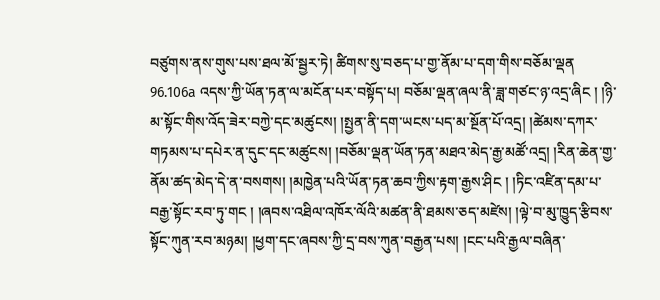བཙུགས་ནས་གུས་པས་ཐལ་མོ་སྦྱར་ཏེ། ཚིགས་སུ་བཅད་པ་གྱ་ནོམ་པ་དག་གིས་བཅོམ་ལྡན 96.106a འདས་ཀྱི་ཡོན་ཏན་ལ་མངོན་པར་བསྟོད་པ། བཅོམ་ལྡན་ཞལ་ནི་ཟླ་གཙང་ཉ་འདྲ་ཞིང ། །ཉི་མ་སྟོང་གིས་འོད་ཟེར་བཀྱེ་དང་མཚུངས། །སྤྱན་ནི་དག་ཡངས་པད་མ་སྔོན་པོ་འདྲ། །ཚེམས་དཀར་གཏམས་པ་དཔེར་ན་དུང་དང་མཚུངས། །བཅོམ་ལྡན་ཡོན་ཏན་མཐའ་མེད་རྒྱ་མཚོ་འདྲ། །རིན་ཆེན་གྱ་ནོམ་ཚད་མེད་དེ་ན་བསགས། །མཁྱེན་པའི་ཡོན་ཏན་ཆབ་ཀྱིས་རྟག་རྒྱས་ཤིང ། །ཏིང་འཛིན་དམ་པ་བརྒྱ་སྟོང་རབ་ཏུ་གང ། །ཞབས་འཐིལ་འཁོར་ལོའི་མཚན་ནི་ཐམས་ཅད་མཛེས། །ལྟེ་བ་མུ་ཁྱུད་རྩིབས་སྟོང་ཀུན་རབ་མཉམ། །ཕྱག་དང་ཞབས་ཀྱི་དྲ་བས་ཀུན་བརྒྱན་པས། །ངང་པའི་རྒྱལ་བཞིན་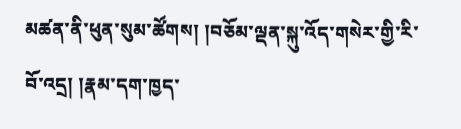མཚན་ནི་ཕུན་སུམ་ཚོགས། །བཅོམ་ལྡན་སྐུ་འོད་གསེར་གྱི་རི་བོ་འདྲ། །རྣམ་དག་ཁྱད་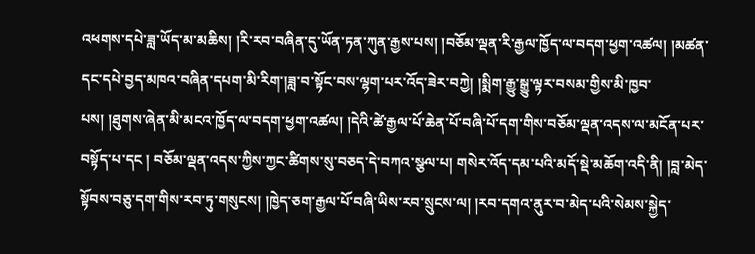འཕགས་དཔེ་ཟླ་ཡོད་མ་མཆིས། །རི་རབ་བཞིན་དུ་ཡོན་ཏན་ཀུན་རྒྱས་པས། །བཅོམ་ལྡན་རི་རྒྱལ་ཁྱོད་ལ་བདག་ཕྱག་འཚལ། །མཚན་དང་དཔེ་བྱད་མཁའ་བཞིན་དཔག་མི་རིག་།ཟླ་བ་སྟོང་བས་ལྷག་པར་འོད་ཟེར་བཀྱེ། །སྨིག་རྒྱུ་སྒྱུ་ལྟར་བསམ་གྱིས་མི་ཁྱབ་པས། །ཐུགས་ཞེན་མི་མངའ་ཁྱོད་ལ་བདག་ཕྱག་འཚལ། །དེའི་ཚེ་རྒྱལ་པོ་ཆེན་པོ་བཞི་པོ་དག་གིས་བཅོམ་ལྡན་འདས་ལ་མངོན་པར་བསྟོད་པ་དང ། བཅོམ་ལྡན་འདས་ཀྱིས་ཀྱང་ཚིགས་སུ་བཅད་དེ་བཀའ་སྩལ་པ། གསེར་འོད་དམ་པའི་མདོ་སྡེ་མཆོག་འདི་ནི། །བླ་མེད་སྟོབས་བཅུ་དག་གིས་རབ་ཏུ་གསུངས། །ཁྱེད་ཅག་རྒྱལ་པོ་བཞི་ཡིས་རབ་སྲུངས་ལ། །རབ་དགའ་ནུར་བ་མེད་པའི་སེམས་སྐྱེད་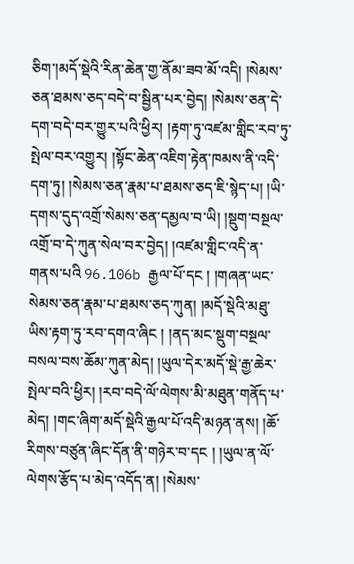ཅིག་།མདོ་སྡེའི་རིན་ཆེན་གྱ་ནོམ་ཟབ་མོ་འདི། །སེམས་ཅན་ཐམས་ཅད་བདེ་བ་སྦྱིན་པར་བྱེད། །སེམས་ཅན་དེ་དག་བདེ་བར་གྱུར་པའི་ཕྱིར། །རྟག་ཏུ་འཛམ་གླིང་རབ་ཏུ་སྤེལ་བར་འགྱུར། །སྟོང་ཆེན་འཇིག་རྟེན་ཁམས་ནི་འདི་དག་ཏུ། །སེམས་ཅན་རྣམ་པ་ཐམས་ཅད་ཇི་སྙེད་པ། །ཡི་དགས་དུད་འགྲོ་སེམས་ཅན་དམྱལ་བ་ཡི། །སྡུག་བསྔལ་འགྲོ་བ་དེ་ཀུན་སེལ་བར་བྱེད། །འཛམ་གླིང་འདི་ན་གནས་པའི 96.106b རྒྱལ་པོ་དང ། །གཞན་ཡང་སེམས་ཅན་རྣམ་པ་ཐམས་ཅད་ཀུན། །མདོ་སྡེའི་མཐུ་ཡིས་རྟག་ཏུ་རབ་དགའ་ཞིང ། །ནད་མང་སྡུག་བསྔལ་བསལ་བས་ཆོམ་ཀུན་མེད། །ཡུལ་དེར་མདོ་སྡེ་རྒྱ་ཆེར་སྤེལ་བའི་ཕྱིར། །རབ་བདེ་ལོ་ལེགས་མི་མཐུན་གནོད་པ་མེད། །གང་ཞིག་མདོ་སྡེའི་རྒྱལ་པོ་འདི་མཉན་ནས། །ཆོ་རིགས་བཙུན་ཞིང་དོན་ནི་གཉེར་བ་དང ། །ཡུལ་ན་ལོ་ལེགས་རྩོད་པ་མེད་འདོད་ན། །སེམས་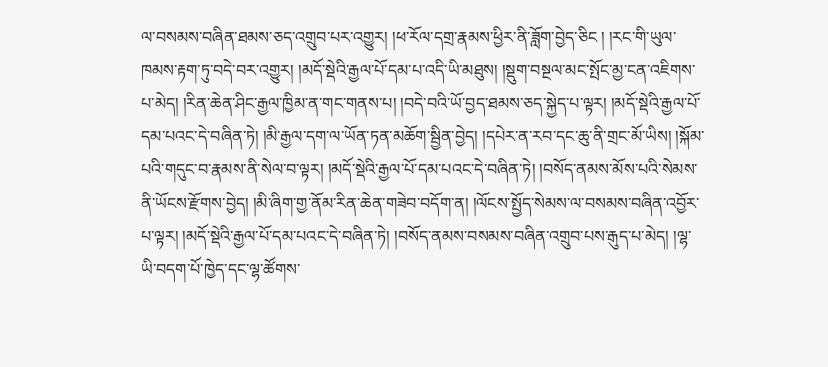ལ་བསམས་བཞིན་ཐམས་ཅད་འགྲུབ་པར་འགྱུར། །ཕ་རོལ་དགྲ་རྣམས་ཕྱིར་ནི་ཟློག་བྱེད་ཅིང ། །རང་གི་ཡུལ་ཁམས་རྟག་ཏུ་བདེ་བར་འགྱུར། །མདོ་སྡེའི་རྒྱལ་པོ་དམ་པ་འདི་ཡི་མཐུས། །སྡུག་བསྔལ་མང་སྤོང་མྱ་ངན་འཇིགས་པ་མེད། །རིན་ཆེན་ཤིང་རྒྱལ་ཁྱིམ་ན་གང་གནས་པ། །བདེ་བའི་ཡོ་བྱད་ཐམས་ཅད་སྐྱེད་པ་ལྟར། །མདོ་སྡེའི་རྒྱལ་པོ་དམ་པའང་དེ་བཞིན་ཏེ། །མི་རྒྱལ་དག་ལ་ཡོན་ཏན་མཆོག་སྦྱིན་བྱེད། །དཔེར་ན་རབ་དང་ཆུ་ནི་གྲང་མོ་ཡིས། །སྐོམ་པའི་གདུང་བ་རྣམས་ནི་སེལ་བ་ལྟར། །མདོ་སྡེའི་རྒྱལ་པོ་དམ་པའང་དེ་བཞིན་ཏེ། །བསོད་ནམས་མོས་པའི་སེམས་ནི་ཡོངས་རྫོགས་བྱེད། །མི་ཞིག་གྱ་ནོམ་རིན་ཆེན་གཟེབ་བདོག་ན། །ལོངས་སྤྱོད་སེམས་ལ་བསམས་བཞིན་འབྱོར་པ་ལྟར། །མདོ་སྡེའི་རྒྱལ་པོ་དམ་པའང་དེ་བཞིན་ཏེ། །བསོད་ནམས་བསམས་བཞིན་འགྲུབ་པས་རྒུད་པ་མེད། །ལྷ་ཡི་བདག་པོ་ཁྱེད་དང་ལྷ་ཚོགས་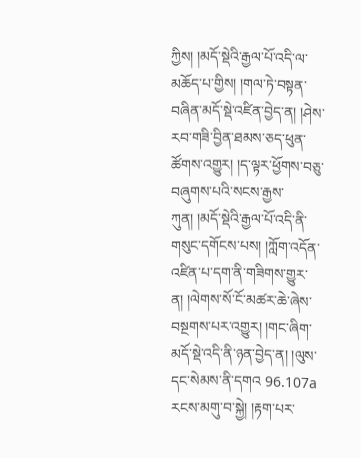ཀྱིས། །མདོ་སྡེའི་རྒྱལ་པོ་འདི་ལ་མཆོད་པ་གྱིས། །གལ་ཏེ་བསྟན་བཞིན་མདོ་སྡེ་འཛིན་བྱེད་ན། །ཤེས་རབ་གཟི་བྱིན་ཐམས་ཅད་ཕུན་ཚོགས་འགྱུར། །ད་ལྟར་ཕྱོགས་བཅུ་བཞུགས་པའི་སངས་རྒྱས་ཀུན། །མདོ་སྡེའི་རྒྱལ་པོ་འདི་ནི་གསུང་དགོངས་པས། །ཀློག་འདོན་འཛིན་པ་དག་ནི་གཟིགས་གྱུར་ན། །ལེགས་སོ་ངོ་མཚར་ཆེ་ཞེས་བསྔགས་པར་འགྱུར། །གང་ཞིག་མདོ་སྡེ་འདི་ནི་ཉན་བྱེད་ན། །ལུས་དང་སེམས་ནི་དགའ 96.107a རངས་མགུ་བ་སྐྱེ། །རྟག་པར་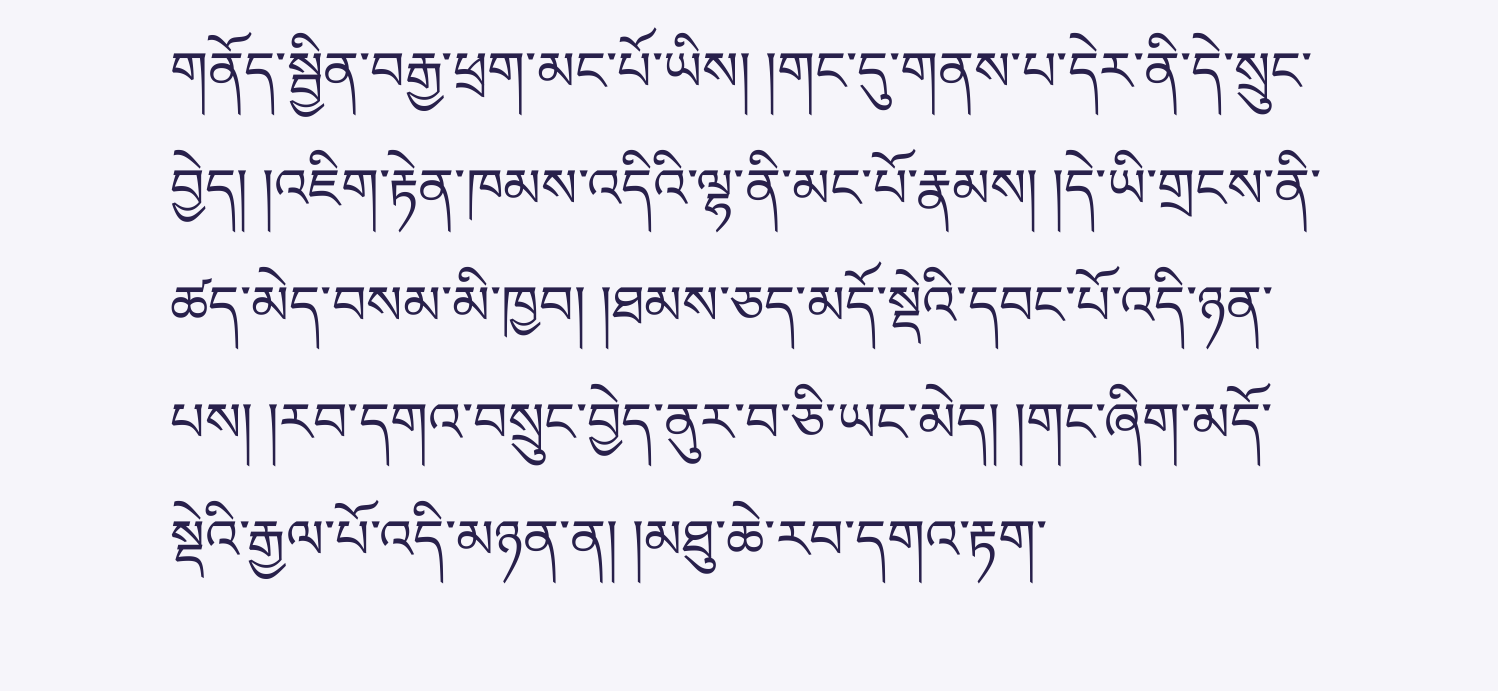གནོད་སྦྱིན་བརྒྱ་ཕྲག་མང་པོ་ཡིས། །གང་དུ་གནས་པ་དེར་ནི་དེ་སྲུང་བྱེད། །འཇིག་རྟེན་ཁམས་འདིའི་ལྷ་ནི་མང་པོ་རྣམས། །དེ་ཡི་གྲངས་ནི་ཚད་མེད་བསམ་མི་ཁྱབ། །ཐམས་ཅད་མདོ་སྡེའི་དབང་པོ་འདི་ཉན་པས། །རབ་དགའ་བསྲུང་བྱེད་ནུར་བ་ཅི་ཡང་མེད། །གང་ཞིག་མདོ་སྡེའི་རྒྱལ་པོ་འདི་མཉན་ན། །མཐུ་ཆེ་རབ་དགའ་རྟག་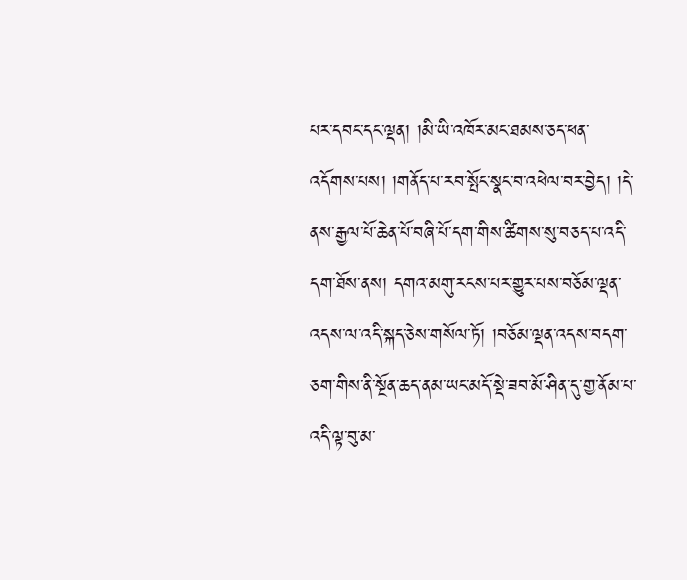པར་དབང་དང་ལྡན། །མི་ཡི་འཁོར་མང་ཐམས་ཅད་ཕན་འདོགས་པས། །གནོད་པ་རབ་སྤོང་སྣང་བ་འཕེལ་བར་བྱེད། །དེ་ནས་རྒྱལ་པོ་ཆེན་པོ་བཞི་པོ་དག་གིས་ཚིགས་སུ་བཅད་པ་འདི་དག་ཐོས་ནས། དགའ་མགུ་རངས་པར་གྱུར་པས་བཅོམ་ལྡན་འདས་ལ་འདི་སྐད་ཅེས་གསོལ་ཏོ། །བཅོམ་ལྡན་འདས་བདག་ཅག་གིས་ནི་སྔོན་ཆད་ནམ་ཡང་མདོ་སྡེ་ཟབ་མོ་ཤིན་དུ་གྱ་ནོམ་པ་འདི་ལྟ་བུ་མ་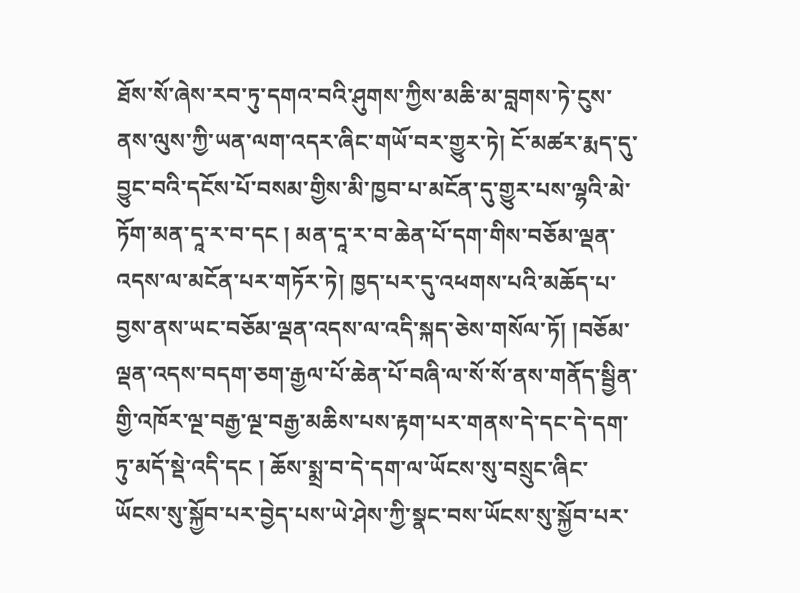ཐོས་སོ་ཞེས་རབ་ཏུ་དགའ་བའི་ཤུགས་ཀྱིས་མཆི་མ་བླགས་ཏེ་ངུས་ནས་ལུས་ཀྱི་ཡན་ལག་འདར་ཞིང་གཡོ་བར་གྱུར་ཏེ། ངོ་མཚར་རྨད་དུ་བྱུང་བའི་དངོས་པོ་བསམ་གྱིས་མི་ཁྱབ་པ་མངོན་དུ་གྱུར་པས་ལྷའི་མེ་ཏོག་མན་དཱ་ར་བ་དང ། མན་དཱ་ར་བ་ཆེན་པོ་དག་གིས་བཅོམ་ལྡན་འདས་ལ་མངོན་པར་གཏོར་ཏེ། ཁྱད་པར་དུ་འཕགས་པའི་མཆོད་པ་བྱས་ནས་ཡང་བཅོམ་ལྡན་འདས་ལ་འདི་སྐད་ཅེས་གསོལ་ཏོ། །བཅོམ་ལྡན་འདས་བདག་ཅག་རྒྱལ་པོ་ཆེན་པོ་བཞི་ལ་སོ་སོ་ནས་གནོད་སྦྱིན་གྱི་འཁོར་ལྔ་བརྒྱ་ལྔ་བརྒྱ་མཆིས་པས་རྟག་པར་གནས་དེ་དང་དེ་དག་ཏུ་མདོ་སྡེ་འདི་དང ། ཆོས་སྨྲ་བ་དེ་དག་ལ་ཡོངས་སུ་བསྲུང་ཞིང་ཡོངས་སུ་སྐྱོབ་པར་བྱེད་པས་ཡེ་ཤེས་ཀྱི་སྣང་བས་ཡོངས་སུ་སྐྱོབ་པར་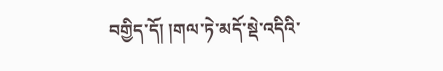བགྱིད་དོ། །གལ་ཏེ་མདོ་སྡེ་འདིའི་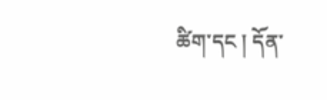ཚིག་དང ། དོན་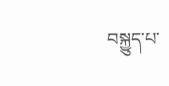བསྐྱུད་པ་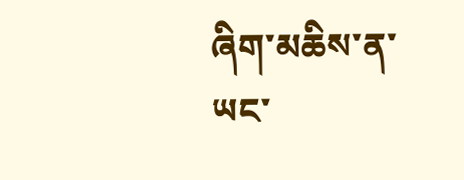ཞིག་མཆིས་ན་ཡང་